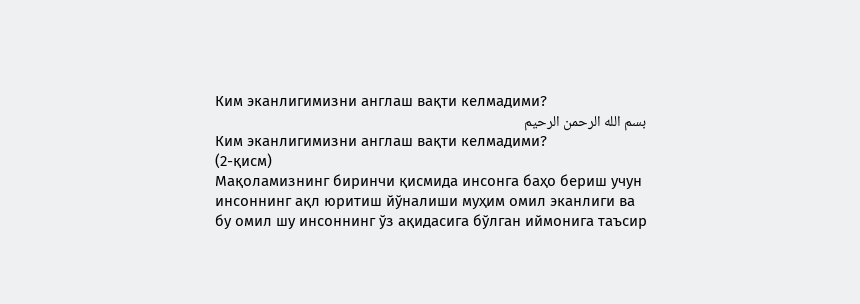Ким эканлигимизни англаш вақти келмадими?
بسم الله الرحمن الرحيم
Ким эканлигимизни англаш вақти келмадими?
(2-қисм)
Мақоламизнинг биринчи қисмида инсонга баҳо бериш учун инсоннинг ақл юритиш йўналиши муҳим омил эканлиги ва бу омил шу инсоннинг ўз ақидасига бўлган иймонига таъсир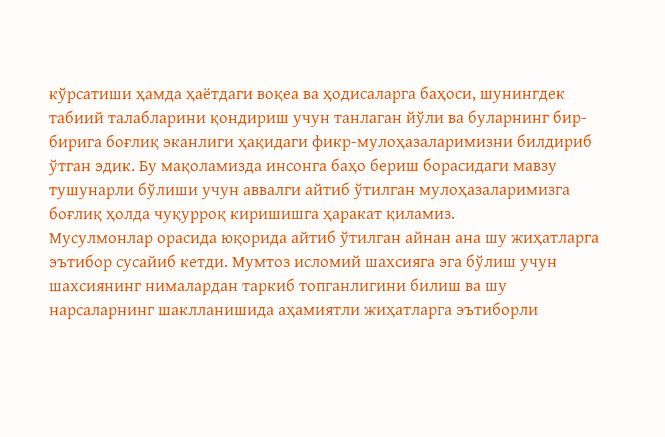кўрсатиши ҳамда ҳаётдаги воқеа ва ҳодисаларга баҳоси, шунингдек табиий талабларини қондириш учун танлаган йўли ва буларнинг бир-бирига боғлиқ эканлиги ҳақидаги фикр-мулоҳазаларимизни билдириб ўтган эдик. Бу мақоламизда инсонга баҳо бериш борасидаги мавзу тушунарли бўлиши учун аввалги айтиб ўтилган мулоҳазаларимизга боғлиқ ҳолда чуқурроқ киришишга ҳаракат қиламиз.
Мусулмонлар орасида юқорида айтиб ўтилган айнан ана шу жиҳатларга эътибор сусайиб кетди. Мумтоз исломий шахсияга эга бўлиш учун шахсиянинг нималардан таркиб топганлигини билиш ва шу нарсаларнинг шаклланишида аҳамиятли жиҳатларга эътиборли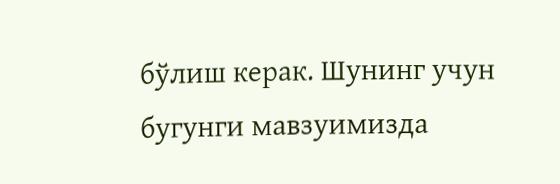бўлиш керак. Шунинг учун бугунги мавзуимизда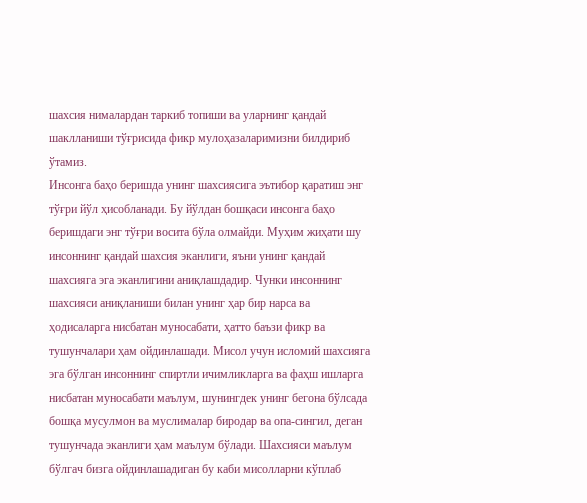шахсия нималардан таркиб топиши ва уларнинг қандай шаклланиши тўғрисида фикр мулоҳазаларимизни билдириб ўтамиз.
Инсонга баҳо беришда унинг шахсиясига эътибор қаратиш энг тўғри йўл ҳисобланади. Бу йўлдан бошқаси инсонга баҳо беришдаги энг тўғри восита бўла олмайди. Муҳим жиҳати шу инсоннинг қандай шахсия эканлиги, яъни унинг қандай шахсияга эга эканлигини аниқлашдадир. Чунки инсоннинг шахсияси аниқланиши билан унинг ҳар бир нарса ва ҳодисаларга нисбатан муносабати, ҳатто баъзи фикр ва тушунчалари ҳам ойдинлашади. Мисол учун исломий шахсияга эга бўлган инсоннинг спиртли ичимликларга ва фаҳш ишларга нисбатан муносабати маълум, шунингдек унинг бегона бўлсада бошқа мусулмон ва муслималар биродар ва опа-сингил, деган тушунчада эканлиги ҳам маълум бўлади. Шахсияси маълум бўлгач бизга ойдинлашадиган бу каби мисолларни кўплаб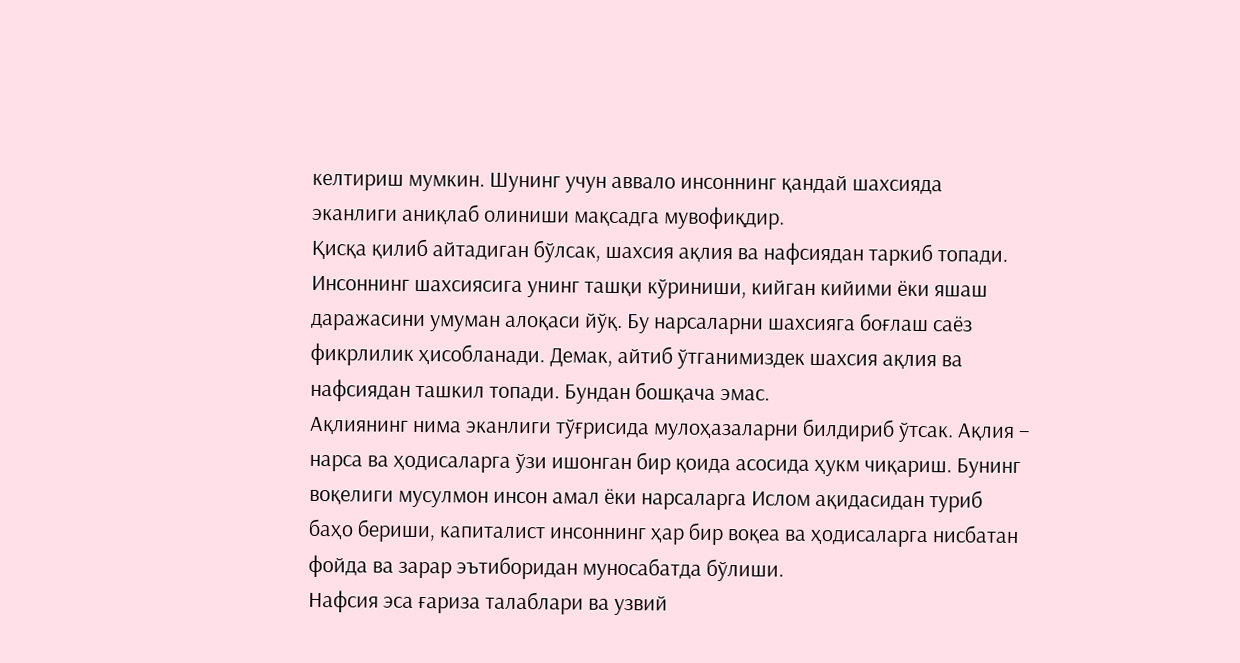келтириш мумкин. Шунинг учун аввало инсоннинг қандай шахсияда эканлиги аниқлаб олиниши мақсадга мувофиқдир.
Қисқа қилиб айтадиган бўлсак, шахсия ақлия ва нафсиядан таркиб топади. Инсоннинг шахсиясига унинг ташқи кўриниши, кийган кийими ёки яшаш даражасини умуман алоқаси йўқ. Бу нарсаларни шахсияга боғлаш саёз фикрлилик ҳисобланади. Демак, айтиб ўтганимиздек шахсия ақлия ва нафсиядан ташкил топади. Бундан бошқача эмас.
Ақлиянинг нима эканлиги тўғрисида мулоҳазаларни билдириб ўтсак. Ақлия – нарса ва ҳодисаларга ўзи ишонган бир қоида асосида ҳукм чиқариш. Бунинг воқелиги мусулмон инсон амал ёки нарсаларга Ислом ақидасидан туриб баҳо бериши, капиталист инсоннинг ҳар бир воқеа ва ҳодисаларга нисбатан фойда ва зарар эътиборидан муносабатда бўлиши.
Нафсия эса ғариза талаблари ва узвий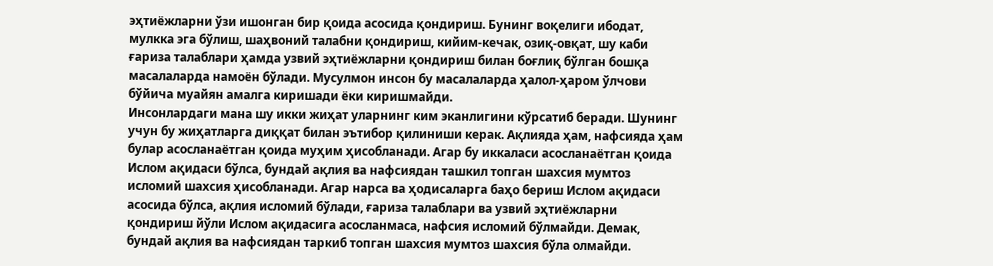эҳтиёжларни ўзи ишонган бир қоида асосида қондириш. Бунинг воқелиги ибодат, мулкка эга бўлиш, шаҳвоний талабни қондириш, кийим-кечак, озиқ-овқат, шу каби ғариза талаблари ҳамда узвий эҳтиёжларни қондириш билан боғлиқ бўлган бошқа масалаларда намоён бўлади. Мусулмон инсон бу масалаларда ҳалол-ҳаром ўлчови бўйича муайян амалга киришади ёки киришмайди.
Инсонлардаги мана шу икки жиҳат уларнинг ким эканлигини кўрсатиб беради. Шунинг учун бу жиҳатларга диққат билан эътибор қилиниши керак. Ақлияда ҳам, нафсияда ҳам булар асосланаётган қоида муҳим ҳисобланади. Агар бу иккаласи асосланаётган қоида Ислом ақидаси бўлса, бундай ақлия ва нафсиядан ташкил топган шахсия мумтоз исломий шахсия ҳисобланади. Агар нарса ва ҳодисаларга баҳо бериш Ислом ақидаси асосида бўлса, ақлия исломий бўлади, ғариза талаблари ва узвий эҳтиёжларни қондириш йўли Ислом ақидасига асосланмаса, нафсия исломий бўлмайди. Демак, бундай ақлия ва нафсиядан таркиб топган шахсия мумтоз шахсия бўла олмайди.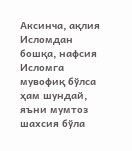Аксинча, ақлия Исломдан бошқа, нафсия Исломга мувофиқ бўлса ҳам шундай, яъни мумтоз шахсия бўла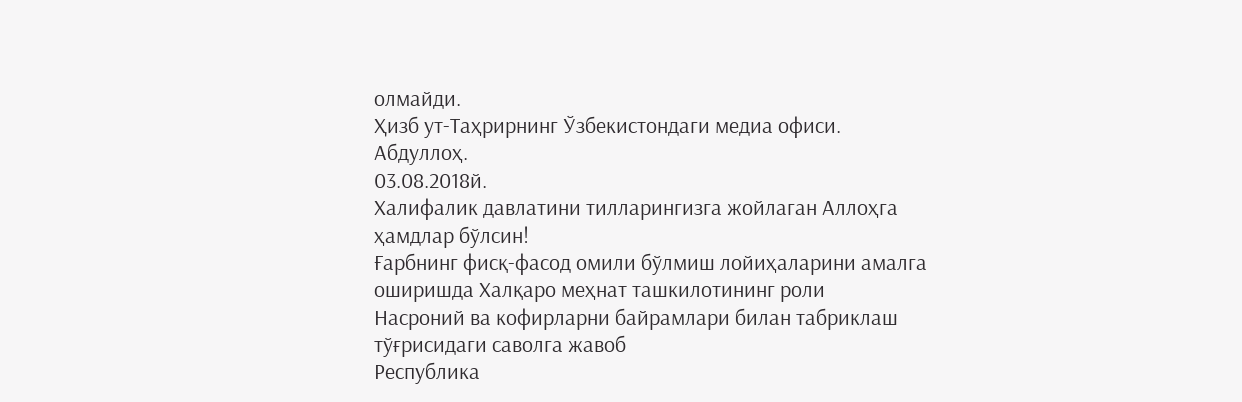олмайди.
Ҳизб ут-Таҳрирнинг Ўзбекистондаги медиа офиси. Абдуллоҳ.
03.08.2018й.
Халифалик давлатини тилларингизга жойлаган Аллоҳга ҳамдлар бўлсин!
Ғарбнинг фисқ-фасод омили бўлмиш лойиҳаларини амалга оширишда Халқаро меҳнат ташкилотининг роли
Насроний ва кофирларни байрамлари билан табриклаш тўғрисидаги саволга жавоб
Республика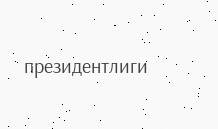президентлиги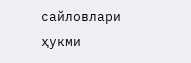сайловлари ҳукми